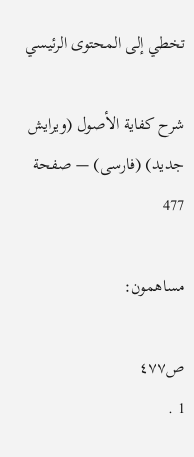تخطي إلى المحتوى الرئيسي

شرح كفاية الأصول (ويرايش جديد) (فارسى) — صفحة 477

مساهمون:

ص٤٧٧
1 .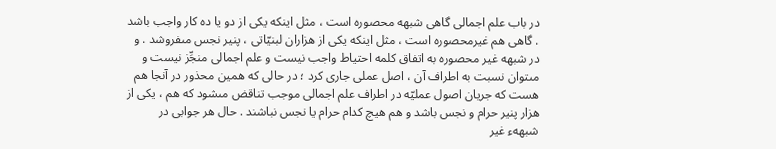در باب علم اجمالى گاهى شبهه محصوره است ، مثل اينكه يكى از دو يا ده كار واجب باشد . گاهى هم غيرمحصوره است ، مثل اينكه يكى از هزاران لبنيّاتى ، پنير نجس مىفروشد . و در شبهه غير محصوره به اتفاق كلمه احتياط واجب نيست و علم اجمالى منجِّز نيست و مىتوان نسبت به اطراف آن ، اصل عملى جارى كرد ؛ در حالى كه همين محذور در آنجا هم هست كه جريان اصول عمليّه در اطراف علم اجمالى موجب تناقض مىشود كه هم ، يكى از هزار پنير حرام و نجس باشد و هم هيچ كدام حرام يا نجس نباشند . حال هر جوابى در شبههء غير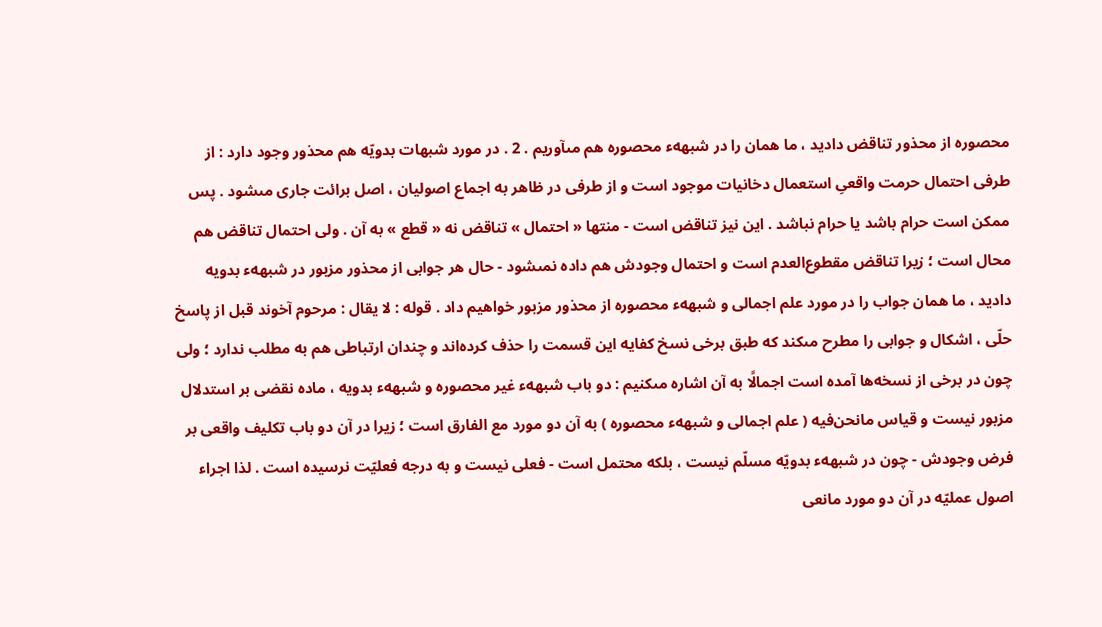محصوره از محذور تناقض داديد ، ما همان را در شبههء محصوره هم مىآوريم . 2 . در مورد شبهات بدويّه هم محذور وجود دارد : از طرفى احتمال حرمت واقعىِ استعمال دخانيات موجود است و از طرفى در ظاهر به اجماع اصوليان ، اصل برائت جارى مىشود . پس ممكن است حرام باشد يا حرام نباشد . اين نيز تناقض است - منتها « احتمال » تناقض نه « قطع » به آن . ولى احتمال تناقض هم محال است ؛ زيرا تناقض مقطوع‌العدم است و احتمال وجودش هم داده نمىشود - حال هر جوابى از محذور مزبور در شبههء بدويه داديد ، ما همان جواب را در مورد علم اجمالى و شبههء محصوره از محذور مزبور خواهيم داد . قوله : لا يقال : مرحوم آخوند قبل از پاسخ حلّى ، اشكال و جوابى را مطرح مىكند كه طبق برخى نسخ كفايه اين قسمت را حذف كرده‌اند و چندان ارتباطى هم به مطلب ندارد ؛ ولى چون در برخى از نسخه‌ها آمده است اجمالًا به آن اشاره مىكنيم : دو باب شبههء غير محصوره و شبههء بدويه ، ماده نقضى بر استدلال مزبور نيست و قياس مانحن‌فيه ( علم اجمالى و شبههء محصوره ) به آن دو مورد مع الفارق است ؛ زيرا در آن دو باب تكليف واقعى بر فرض وجودش - چون در شبههء بدويّه مسلّم نيست ، بلكه محتمل است - فعلى نيست و به درجه فعليّت نرسيده است . لذا اجراء اصول عمليّه در آن دو مورد مانعى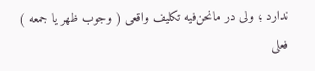ندارد ؛ ولى در مانحن‌فيه تكليف واقعى ( وجوب ظهر يا جمعه ) فعلى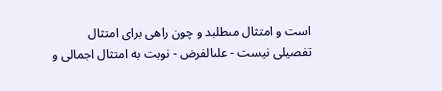است و امتثال مىطلبد و چون راهى براى امتثال تفصيلى نيست - علىالفرض - نوبت به امتثال اجمالى و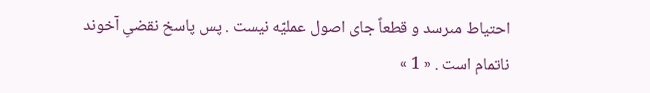احتياط مىرسد و قطعاً جاى اصول عمليّه نيست . پس پاسخ نقضىِ آخوند ناتمام است . « 1 »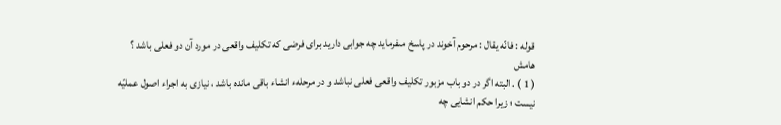قوله : فانّه يقال : مرحوم آخوند در پاسخ مىفرمايد چه جوابى داريد براى فرضى كه تكليف واقعى در مورد آن دو فعلى باشد ؟
هامش
( 1 ) . البته اگر در دو باب مزبور تكليف واقعى فعلى نباشد و در مرحلهء انشاء باقى مانده باشد ، نيازى به اجراء اصول عمليّه نيست ؛ زيرا حكم انشايى چه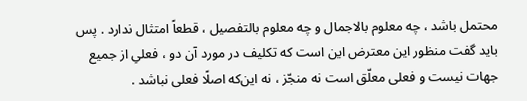محتمل باشد ، چه معلوم بالاجمال و چه معلوم بالتفصيل ، قطعاً امتثال ندارد . پس بايد گفت منظور اين معترض اين است كه تكليف در مورد آن دو ، فعلىِ از جميع جهات نيست و فعلى معلّق است نه منجّز ، نه اين‌كه اصلًا فعلى نباشد .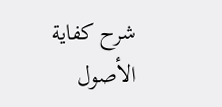شرح كفاية الأصول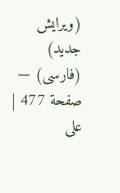(ويرايش جديد) (فارسى) — صفحة 477 | على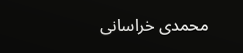محمدى خراسانى